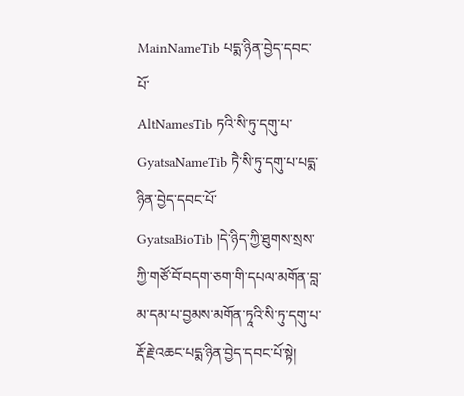MainNameTib པདྨ་ཉིན་བྱེད་དབང་པོ་
AltNamesTib ཏའི་སི་ཏུ་དགུ་པ་
GyatsaNameTib ཏཻ་སི་ཏུ་དགུ་པ་པདྨ་ཉིན་བྱེད་དབང་པོ་
GyatsaBioTib །དེ་ཉིད་ཀྱི་ཐུགས་སྲས་ཀྱི་གཙོ་བོ་བདག་ཅག་གི་དཔལ་མགོན་བླ་མ་དམ་པ་བྱམས་མགོན་ཏཱའི་སི་ཏུ་དགུ་པ་རྡོ་རྗེ་འཆང་པདྨ་ཉིན་བྱེད་དབང་པོ་སྟེ།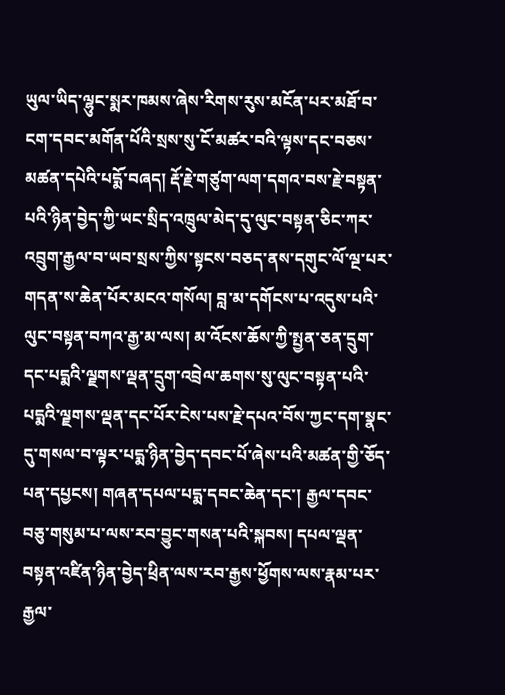ཡུལ་ཡིད་ལྷུང་སྨར་ཁམས་ཞེས་རིགས་རུས་མངོན་པར་མཐོ་བ་ངག་དབང་མགོན་པོའི་སྲས་སུ་ངོ་མཚར་བའི་ལྟས་དང་བཅས་མཚན་དཔེའི་པདྨོ་བཞད། རྡོ་རྗེ་གཙུག་ལག་དགའ་བས་རྗེ་བསྟན་པའི་ཉིན་བྱེད་ཀྱི་ཡང་སྲིད་འཁྲུལ་མེད་དུ་ལུང་བསྟན་ཅིང་ཀར་འབྲུག་རྒྱལ་བ་ཡབ་སྲས་ཀྱིས་སྟངས་བཅད་ནས་དགུང་ལོ་ལྔ་པར་གདན་ས་ཆེན་པོར་མངའ་གསོལ། བླ་མ་དགོངས་པ་འདུས་པའི་ལུང་བསྟན་བཀའ་རྒྱ་མ་ལས། མ་འོངས་ཆོས་ཀྱི་སྤྱན་ཅན་དྲུག་དང་པདྨའི་ལྗགས་ལྡན་དྲུག་འབྲེལ་ཆགས་སུ་ལུང་བསྟན་པའི་པདྨའི་ལྗགས་ལྡན་དང་པོར་ངེས་པས་རྗེ་དཔའ་བོས་ཀྱང་དག་སྣང་དུ་གསལ་བ་ལྟར་པདྨ་ཉིན་བྱེད་དབང་པོ་ཞེས་པའི་མཚན་གྱི་ཅོད་པན་དཔྱངས། གཞན་དཔལ་པདྨ་དབང་ཆེན་དང་། རྒྱལ་དབང་བཅུ་གསུམ་པ་ལས་རབ་བྱུང་གསན་པའི་སྐབས། དཔལ་ལྡན་བསྟན་འཛིན་ཉིན་བྱེད་ཕྲིན་ལས་རབ་རྒྱས་ཕྱོགས་ལས་རྣམ་པར་རྒྱལ་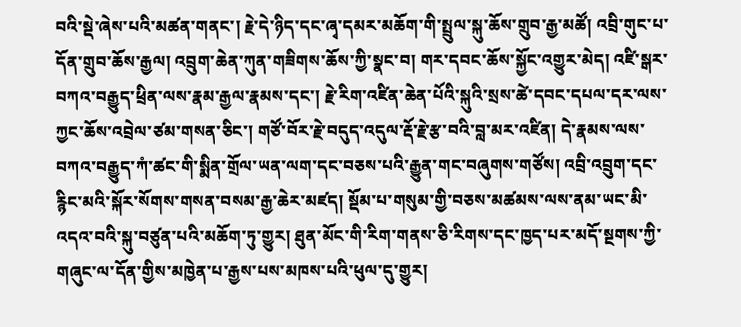བའི་སྡེ་ཞེས་པའི་མཚན་གནང་། རྗེ་དེ་ཉིད་དང་ཞྭ་དམར་མཆོག་གི་སྤྲུལ་སྐུ་ཆོས་གྲུབ་རྒྱ་མཚོ། འབྲི་གུང་པ་དོན་གྲུབ་ཆོས་རྒྱལ། འབྲུག་ཆེན་ཀུན་གཟིགས་ཆོས་ཀྱི་སྣང་བ། གར་དབང་ཆོས་སྐྱོང་འགྱུར་མེད། འཛི་སྒར་བཀའ་བརྒྱུད་ཕྲིན་ལས་རྣམ་རྒྱལ་རྣམས་དང་། རྗེ་རིག་འཛིན་ཆེན་པོའི་སྐུའི་སྲས་ཚེ་དབང་དཔལ་དར་ལས་ཀྱང་ཆོས་འབྲེལ་ཙམ་གསན་ཅིང་། གཙོ་བོར་རྗེ་བདུད་འདུལ་རྡོ་རྗེ་རྩ་བའི་བླ་མར་འཛིན། དེ་རྣམས་ལས་བཀའ་བརྒྱུད་ཀཾ་ཚང་གི་སྨིན་གྲོལ་ཡན་ལག་དང་བཅས་པའི་རྒྱུན་གང་བཞུགས་གཙོས། འབྲི་འབྲུག་དང་རྙིང་མའི་སྐོར་སོགས་གསན་བསམ་རྒྱ་ཆེར་མཛད། སྡོམ་པ་གསུམ་གྱི་བཅས་མཚམས་ལས་ནམ་ཡང་མི་འདའ་བའི་སྐུ་བཙུན་པའི་མཆོག་ཏུ་གྱུར། ཐུན་མོང་གི་རིག་གནས་ཅི་རིགས་དང་ཁྱད་པར་མདོ་སྔགས་ཀྱི་གཞུང་ལ་དོན་གྱིས་མཁྱེན་པ་རྒྱས་པས་མཁས་པའི་ཕུལ་དུ་གྱུར།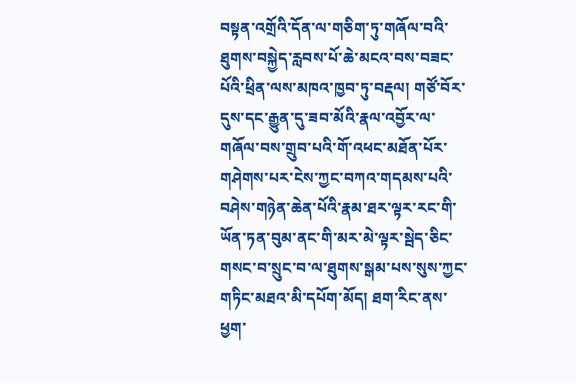བསྟན་འགྲོའི་དོན་ལ་གཅིག་ཏུ་གཞོལ་བའི་ཐུགས་བསྐྱེད་རླབས་པོ་ཆེ་མངའ་བས་བཟང་པོའི་ཕྲིན་ལས་མཁའ་ཁྱབ་ཏུ་བརྡལ། གཙོ་བོར་དུས་དང་རྒྱུན་དུ་ཟབ་མོའི་རྣལ་འབྱོར་ལ་གཞོལ་བས་གྲུབ་པའི་གོ་འཕང་མཐོན་པོར་གཤེགས་པར་ངེས་ཀྱང་བཀའ་གདམས་པའི་བཤེས་གཉེན་ཆེན་པོའི་རྣམ་ཐར་ལྟར་རང་གི་ཡོན་ཏན་བུམ་ནང་གི་མར་མེ་ལྟར་སྦེད་ཅིང་གསང་བ་སྲུང་བ་ལ་ཐུགས་སྒམ་པས་སུས་ཀྱང་གཏིང་མཐའ་མི་དཔོག་མོད། ཐག་རིང་ནས་ཕྱག་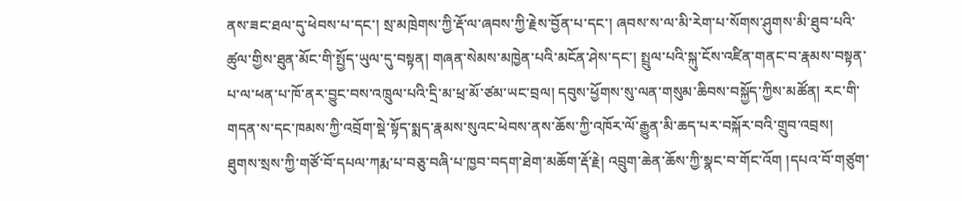ནས་ཟང་ཐལ་དུ་ཕེབས་པ་དང་། སྲ་མཁྲེགས་ཀྱི་རྡོ་ལ་ཞབས་ཀྱི་རྗེས་བྱོན་པ་དང་། ཞབས་ས་ལ་མི་རེག་པ་སོགས་ཤུགས་མི་ཐུབ་པའི་ཚུལ་གྱིས་ཐུན་མོང་གི་སྤྱོད་ཡུལ་དུ་བསྟན། གཞན་སེམས་མཁྱེན་པའི་མངོན་ཤེས་དང་། སྤྲུལ་པའི་སྐུ་ངོས་འཛིན་གནང་བ་རྣམས་བསྟན་པ་ལ་ཕན་པ་ཁོ་ནར་བྱུང་བས་འཁྲུལ་པའི་དྲི་མ་ཕྲ་མོ་ཙམ་ཡང་བྲལ། དབུས་ཕྱོགས་སུ་ལན་གསུམ་ཆིབས་བསྐྱོད་ཀྱིས་མཚོན། རང་གི་གདན་ས་དང་ཁམས་ཀྱི་འབྲོག་སྡེ་སྟོད་སྨད་རྣམས་སུའང་ཕེབས་ནས་ཆོས་ཀྱི་འཁོར་ལོ་རྒྱུན་མི་ཆད་པར་བསྐོར་བའི་གྲུབ་འབྲས། ཐུགས་སྲས་ཀྱི་གཙོ་བོ་དཔལ་ཀརྨ་པ་བཅུ་བཞི་པ་ཁྱབ་བདག་ཐེག་མཆོག་རྡོ་རྗེ། འབྲུག་ཆེན་ཆོས་ཀྱི་སྣང་བ་གོང་འོག །དཔའ་བོ་གཙུག་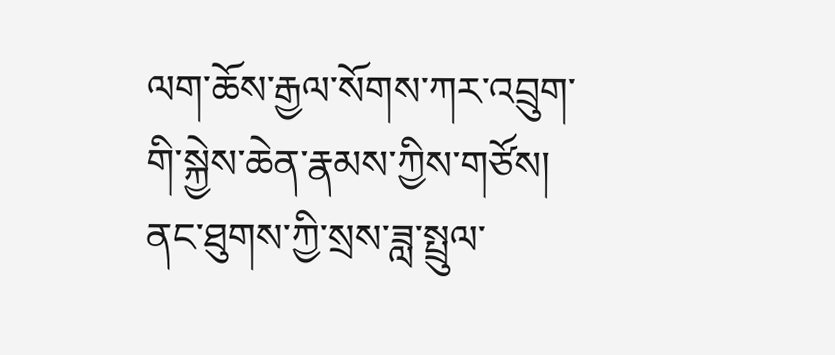ལག་ཆོས་རྒྱལ་སོགས་ཀར་འབྲུག་གི་སྐྱེས་ཆེན་རྣམས་ཀྱིས་གཙོས། ནང་ཐུགས་ཀྱི་སྲས་ཟླ་སྤྲུལ་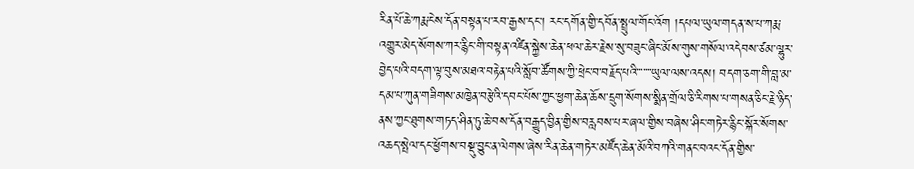རིན་པོ་ཆེ་ཀརྨ་ངེས་དོན་བསྟན་པ་རབ་རྒྱས་དང་། རང་དགོན་གྱི་དབོན་སྤྲུལ་གོང་འོག །དཔལ་ཡུལ་གདན་ས་པ་ཀརྨ་འགྱུར་མེད་སོགས་ཀར་རྙིང་གི་བསྟན་འཛིན་སྐྱེས་ཆེན་ཕལ་ཆེར་རྗེས་སུ་བཟུང་ཞིང་མོས་གུས་གསོལ་འདེབས་ཙམ་ལྷུར་བྱེད་པའི་བདག་ལྟ་བུས་མཐའ་བརྟེན་པའི་སློབ་ཚོགས་ཀྱི་ཕྲེང་བ་བརྗོད་པའི་་་་་་་ཡུལ་ལས་འདས། བདག་ཅག་གི་བླ་མ་དམ་པ་ཀུན་གཟིགས་མཁྱེན་བརྩེའི་དབང་པོས་ཀྱང་ཕྱག་ཆེན་ཆོས་དྲུག་སོགས་སྨིན་གྲོལ་ཅི་རིགས་པ་གསན་ཅིང་རྗེ་ཉིད་ནས་ཀྱང་ཐུགས་གཏད་ཤིན་ཏུ་ཆེ་བས་དོན་བརྒྱུད་བྱིན་གྱིས་བརླབས་པར་ཞལ་གྱིས་བཞེས་ཤིང་གཏེར་རྙིང་སྐོར་སོགས་འཆད་སྤེལ་དང་ཕྱོགས་བསྡུ་བྱུང་ན་ལེགས་ཞེས་རིན་ཆེན་གཏེར་མཛོད་ཆེན་མོའི་བཀའི་གནང་བའང་དོན་གྱིས་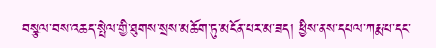བསྩལ་བས་འཆད་སྤེལ་གྱི་ཐུགས་སྲས་མཆོག་ཏུ་མངོན་པར་མ་ཟད། ཕྱིས་ནས་དཔལ་ཀརྨ་པ་དང་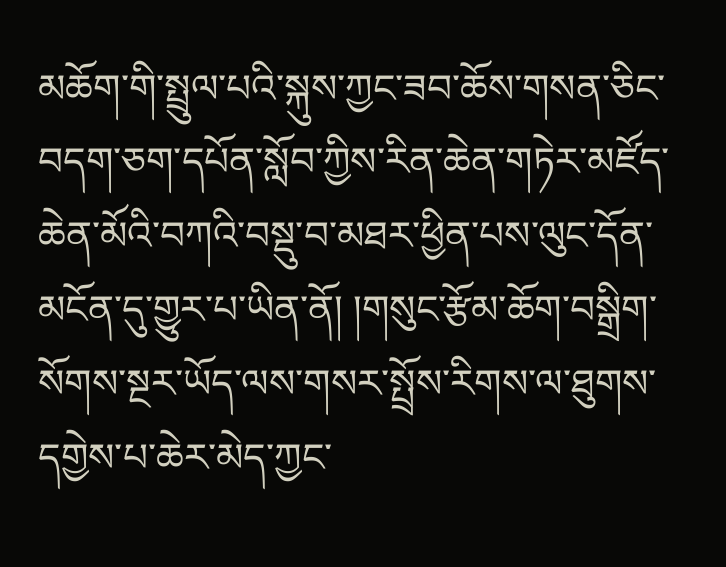མཆོག་གི་སྤྲུལ་པའི་སྐུས་ཀྱང་ཟབ་ཆོས་གསན་ཅིང་བདག་ཅག་དཔོན་སློབ་ཀྱིས་རིན་ཆེན་གཏེར་མཛོད་ཆེན་མོའི་བཀའི་བསྡུ་བ་མཐར་ཕྱིན་པས་ལུང་དོན་མངོན་དུ་གྱུར་པ་ཡིན་ནོ། །གསུང་རྩོམ་ཆོག་བསྒྲིག་སོགས་སྔར་ཡོད་ལས་གསར་སྤྲོས་རིགས་ལ་ཐུགས་དགྱེས་པ་ཆེར་མེད་ཀྱང་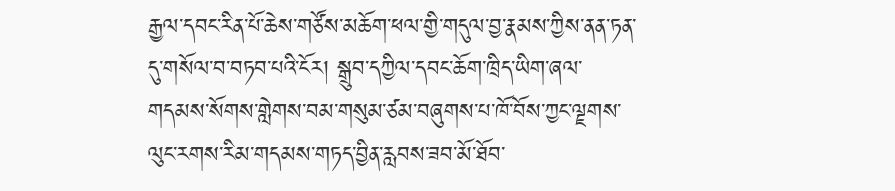རྒྱལ་དབང་རིན་པོ་ཆེས་གཙོས་མཆོག་ཕལ་གྱི་གདུལ་བྱ་རྣམས་ཀྱིས་ནན་ཏན་དུ་གསོལ་བ་བཏབ་པའི་ངོར། སྒྲུབ་དཀྱིལ་དབང་ཆོག་ཁྲིད་ཡིག་ཞལ་གདམས་སོགས་གླེགས་བམ་གསུམ་ཙམ་བཞུགས་པ་ཁོ་བོས་ཀྱང་ལྗགས་ལུང་རགས་རིམ་གདམས་གཏད་བྱིན་རླབས་ཟབ་མོ་ཐོབ་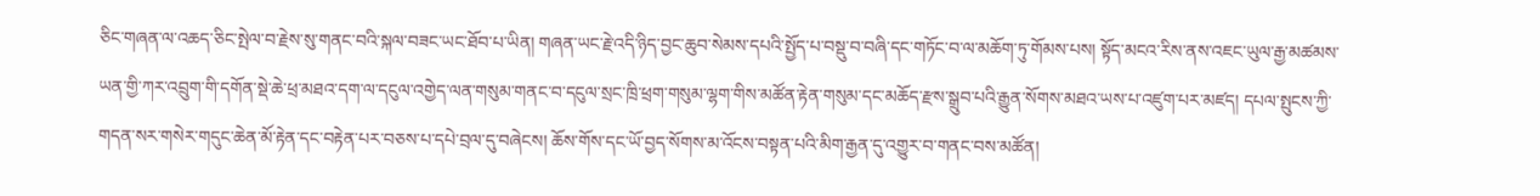ཅིང་གཞན་ལ་འཆད་ཅིང་སྤེལ་བ་རྗེས་སུ་གནང་བའི་སྐལ་བཟང་ཡང་ཐོབ་པ་ཡིན། གཞན་ཡང་རྗེ་འདི་ཉིད་བྱང་ཆུབ་སེམས་དཔའི་སྤྱོད་པ་བསྡུ་བ་བཞི་དང་གཏོང་བ་ལ་མཆོག་ཏུ་གོམས་པས། སྟོད་མངའ་རིས་ནས་འཇང་ཡུལ་རྒྱ་མཚམས་ཡན་གྱི་ཀར་འབྲུག་གི་དགོན་སྡེ་ཆེ་ཕྲ་མཐའ་དག་ལ་དངུལ་འགྱེད་ལན་གསུམ་གནང་བ་དངུལ་སྲང་ཁྲི་ཕྲག་གསུམ་ལྷག་གིས་མཚོན་རྟེན་གསུམ་དང་མཆོད་རྫས་སྒྲུབ་པའི་རྒྱུན་སོགས་མཐའ་ཡས་པ་འཛུག་པར་མཛད། དཔལ་སྤུངས་ཀྱི་གདན་སར་གསེར་གདུང་ཆེན་མོ་རྟེན་དང་བརྟེན་པར་བཅས་པ་དཔེ་བྲལ་དུ་བཞེངས། ཆོས་གོས་དང་ཡོ་བྱད་སོགས་མ་འོངས་བསྟན་པའི་མིག་རྒྱན་དུ་འགྱུར་བ་གནང་བས་མཚོན།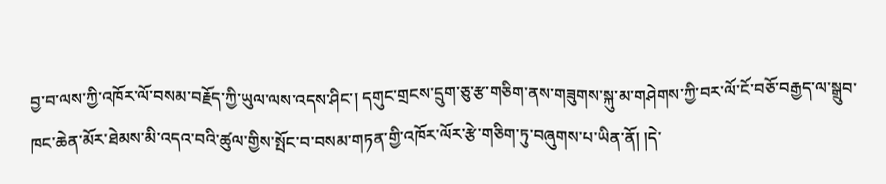བྱ་བ་ལས་ཀྱི་འཁོར་ལོ་བསམ་བརྗོད་ཀྱི་ཡུལ་ལས་འདས་ཤིང་། དགུང་གྲངས་དྲུག་ཅུ་རྩ་གཅིག་ནས་གཟུགས་སྐུ་མ་གཤེགས་ཀྱི་བར་ལོ་ངོ་བཅོ་བརྒྱད་ལ་སྒྲུབ་ཁང་ཆེན་མོར་ཐེམས་མི་འདའ་བའི་ཚུལ་གྱིས་སྤོང་བ་བསམ་གཏན་གྱི་འཁོར་ལོར་རྩེ་གཅིག་ཏུ་བཞུགས་པ་ཡིན་ནོ། །དེ་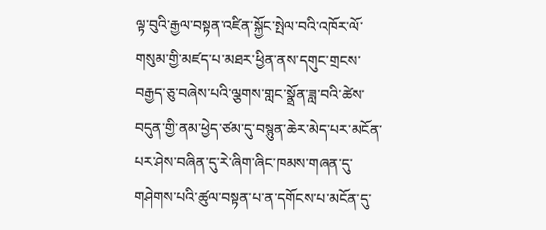ལྟ་བུའི་རྒྱལ་བསྟན་འཛིན་སྐྱོང་སྤེལ་བའི་འཁོར་ལོ་གསུམ་གྱི་མཛད་པ་མཐར་ཕྱིན་ནས་དགུང་གྲངས་བརྒྱད་ཅུ་བཞེས་པའི་ལྕགས་གླང་སྣྲོན་ཟླ་བའི་ཚེས་བདུན་གྱི་ནམ་ཕྱེད་ཙམ་དུ་བསྙུན་ཆེར་མེད་པར་མངོན་པར་ཤེས་བཞིན་དུ་རེ་ཞིག་ཞིང་ཁམས་གཞན་དུ་གཤེགས་པའི་ཚུལ་བསྟན་པ་ན་དགོངས་པ་མངོན་དུ་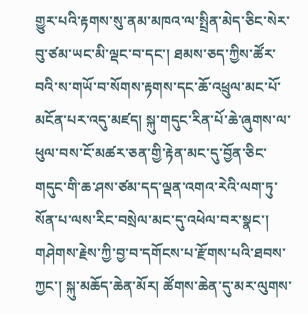གྱུར་པའི་རྟགས་སུ་ནམ་མཁའ་ལ་སྤྲིན་མེད་ཅིང་སེར་བུ་ཙམ་ཡང་མི་ལྡང་བ་དང་། ཐམས་ཅད་ཀྱིས་ཚོར་བའི་ས་གཡོ་བ་སོགས་རྟགས་དང་ཆོ་འཕྲུལ་མང་པོ་མངོན་པར་འདུ་མཛད། སྐུ་གདུང་རིན་པོ་ཆེ་ཞུགས་ལ་ཕུལ་བས་ངོ་མཚར་ཅན་གྱི་རྟེན་མང་དུ་བྱོན་ཅིང་གདུང་གི་ཆ་ཤས་ཙམ་དད་ལྡན་འགའ་རེའི་ལག་ཏུ་སོན་པ་ལས་རིང་བསྲེལ་མང་དུ་འཕེལ་བར་སྣང་། གཤེགས་རྗེས་ཀྱི་བྱ་བ་དགོངས་པ་རྫོགས་པའི་ཐབས་ཀྱང་། སྐུ་མཆོད་ཆེན་མོར། ཚོགས་ཆེན་དུ་མར་ལུགས་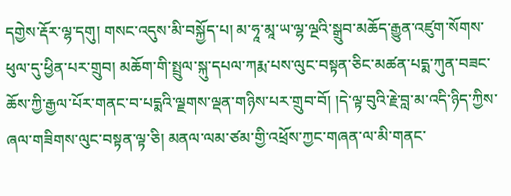དགྱེས་རྡོར་ལྷ་དགུ། གསང་འདུས་མི་བསྐྱོད་པ། མ་ཧཱ་མཱ་ཡ་ལྷ་ལྔའི་སྒྲུབ་མཆོད་རྒྱུན་འཛུག་སོགས་ཕུལ་དུ་ཕྱིན་པར་གྲུབ། མཆོག་གི་སྤྲུལ་སྐུ་དཔལ་ཀརྨ་པས་ལུང་བསྟན་ཅིང་མཚན་པདྨ་ཀུན་བཟང་ཆོས་ཀྱི་རྒྱལ་པོར་གནང་བ་པདྨའི་ལྗགས་ལྡན་གཉིས་པར་གྲུབ་བོ། །དེ་ལྟ་བུའི་རྗེ་བླ་མ་འདི་ཉིད་ཀྱིས་ཞལ་གཟིགས་ལུང་བསྟན་ལྟ་ཅི། མནལ་ལམ་ཙམ་གྱི་འཕྲོས་ཀྱང་གཞན་ལ་མི་གནང་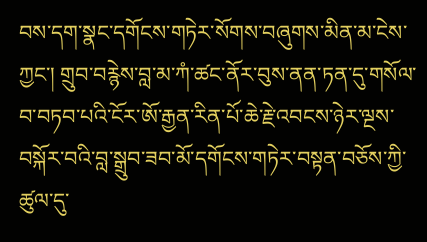བས་དག་སྣང་དགོངས་གཏེར་སོགས་བཞུགས་མིན་མ་ངེས་ཀྱང་། གྲུབ་བརྙེས་བླ་མ་ཀཾ་ཚང་ནོར་བུས་ནན་ཏན་དུ་གསོལ་བ་བཏབ་པའི་ངོར་ཨོ་རྒྱན་རིན་པོ་ཆེ་རྗེ་འབངས་ཉེར་ལྔས་བསྐོར་བའི་བླ་སྒྲུབ་ཟབ་མོ་དགོངས་གཏེར་བསྟན་བཅོས་ཀྱི་ཚུལ་དུ་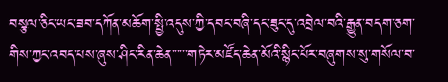བསྩལ་ཅིང་ཡང་ཟབ་དཀོན་མཆོག་སྤྱི་འདུས་ཀྱི་དབང་བཞི་དང་ཟུང་དུ་འབྲེལ་བའི་རྒྱུན་བདག་ཅག་གིས་ཀྱང་འབད་པས་ཞུས་ཤིང་རིན་ཆེན་་་་་་གཏེར་མཛོད་ཆེན་མོའི་སྙིང་པོར་བཞུགས་སུ་གསོལ་བ་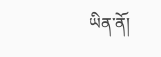ཡིན་ནོ།